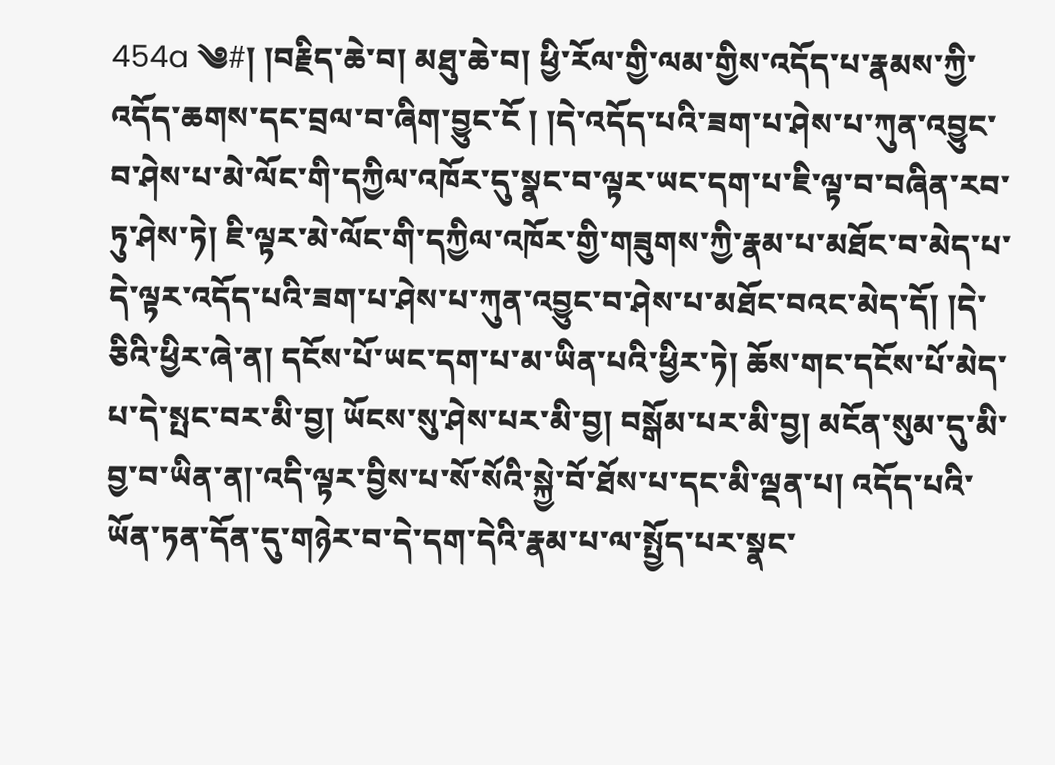454a ༄#། །བརྗིད་ཆེ་བ། མཐུ་ཆེ་བ། ཕྱི་རོལ་གྱི་ལམ་གྱིས་འདོད་པ་རྣམས་ཀྱི་འདོད་ཆགས་དང་བྲལ་བ་ཞིག་བྱུང་ངོ ། །དེ་འདོད་པའི་ཟག་པ་ཤེས་པ་ཀུན་འབྱུང་བ་ཤེས་པ་མེ་ལོང་གི་དཀྱིལ་འཁོར་དུ་སྣང་བ་ལྟར་ཡང་དག་པ་ཇི་ལྟ་བ་བཞིན་རབ་ཏུ་ཤེས་ཏེ། ཇི་ལྟར་མེ་ལོང་གི་དཀྱིལ་འཁོར་གྱི་གཟུགས་ཀྱི་རྣམ་པ་མཐོང་བ་མེད་པ་དེ་ལྟར་འདོད་པའི་ཟག་པ་ཤེས་པ་ཀུན་འབྱུང་བ་ཤེས་པ་མཐོང་བའང་མེད་དོ། །དེ་ཅིའི་ཕྱིར་ཞེ་ན། དངོས་པོ་ཡང་དག་པ་མ་ཡིན་པའི་ཕྱིར་ཏེ། ཆོས་གང་དངོས་པོ་མེད་པ་དེ་སྤང་བར་མི་བྱ། ཡོངས་སུ་ཤེས་པར་མི་བྱ། བསྒོམ་པར་མི་བྱ། མངོན་སུམ་དུ་མི་བྱ་བ་ཡིན་ན།་འདི་ལྟར་བྱིས་པ་སོ་སོའི་སྐྱེ་བོ་ཐོས་པ་དང་མི་ལྡན་པ། འདོད་པའི་ཡོན་ཏན་དོན་དུ་གཉེར་བ་དེ་དག་དེའི་རྣམ་པ་ལ་སྤྱོད་པར་སྣང་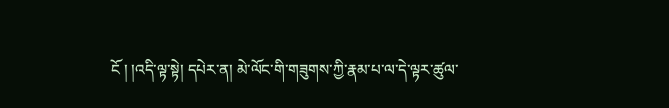ངོ ། །འདི་ལྟ་སྟེ། དཔེར་ན། མེ་ལོང་གི་གཟུགས་ཀྱི་རྣམ་པ་ལ་དེ་ལྟར་ཚུལ་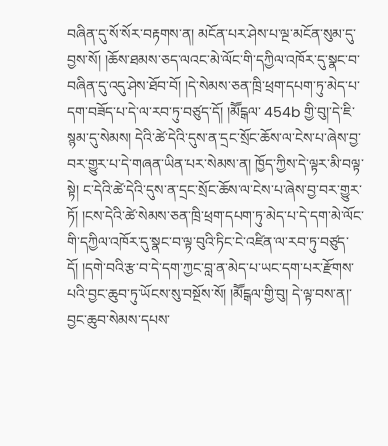བཞིན་དུ་སོ་སོར་བརྟགས་ན། མངོན་པར་ཤེས་པ་ལྔ་མངོན་སུམ་དུ་བྱས་སོ། །ཆོས་ཐམས་ཅད་ལའང་མེ་ལོང་གི་དཀྱིལ་འཁོར་དུ་སྣང་བ་བཞིན་དུ་འདུ་ཤེས་ཐོབ་བོ། །དེ་སེམས་ཅན་ཁྲི་ཕྲག་དཔག་ཏུ་མེད་པ་དག་བཟོད་པ་དེ་ལ་རབ་ཏུ་བཙུད་དོ། །མཽངྒལ་ 454b གྱི་བུ།་དེ་ཇི་སྙམ་དུ་སེམས། དེའི་ཚེ་དེའི་དུས་ན་དྲང་སྲོང་ཆོས་ལ་ངེས་པ་ཞེས་བྱ་བར་གྱུར་པ་དེ་གཞན་ཡིན་པར་སེམས་ན། ཁྱོད་ཀྱིས་དེ་ལྟར་མི་བལྟ་སྟེ། ང་དེའི་ཚེ་དེའི་དུས་ན་དྲང་སྲོང་ཆོས་ལ་ངེས་པ་ཞེས་བྱ་བར་གྱུར་ཏོ། །ངས་དེའི་ཚེ་སེམས་ཅན་ཁྲི་ཕྲག་དཔག་ཏུ་མེད་པ་དེ་དག་མེ་ལོང་གི་དཀྱིལ་འཁོར་དུ་སྣང་བ་ལྟ་བུའི་ཏིང་ངེ་འཛིན་ལ་རབ་ཏུ་བཙུད་དོ། །དགེ་བའི་རྩ་བ་དེ་དག་ཀྱང་བླ་ན་མེད་པ་ཡང་དག་པར་རྫོགས་པའི་བྱང་ཆུབ་ཏུ་ཡོངས་སུ་བསྔོས་སོ། །མཽངྒལ་གྱི་བུ། དེ་ལྟ་བས་ན།་བྱང་ཆུབ་སེམས་དཔས་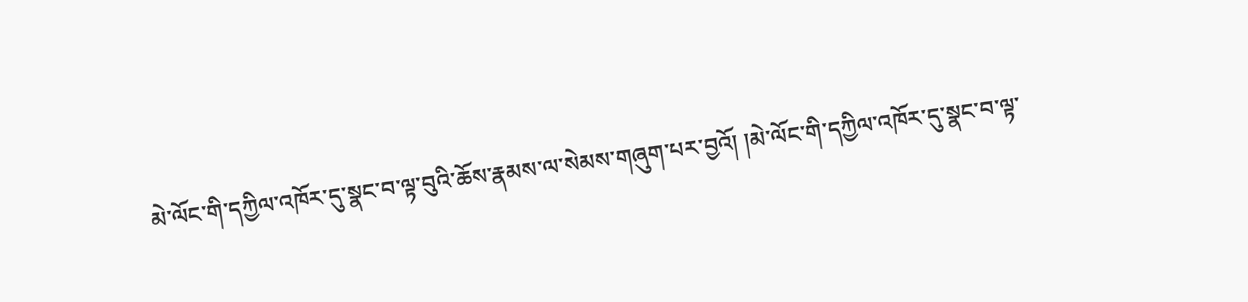མེ་ལོང་གི་དཀྱིལ་འཁོར་དུ་སྣང་བ་ལྟ་བུའི་ཆོས་རྣམས་ལ་སེམས་གཞུག་པར་བྱའོ། །མེ་ལོང་གི་དཀྱིལ་འཁོར་དུ་སྣང་བ་ལྟ་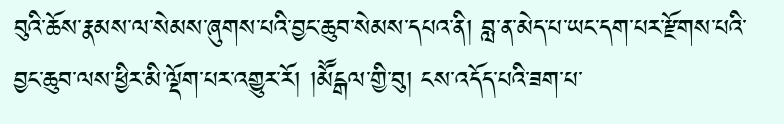བུའི་ཆོས་རྣམས་ལ་སེམས་ཞུགས་པའི་བྱང་ཆུབ་སེམས་དཔའ་ནི། བླ་ན་མེད་པ་ཡང་དག་པར་རྫོགས་པའི་བྱང་ཆུབ་ལས་ཕྱིར་མི་ལྡོག་པར་འགྱུར་རོ། །མཽངྒལ་གྱི་བུ། ངས་འདོད་པའི་ཟག་པ་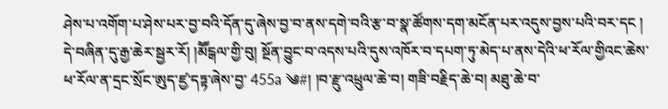ཤེས་པ་འགོག་པ་ཤེས་པར་བྱ་བའི་དོན་དུ་ཞེས་བྱ་བ་ནས་དགེ་བའི་རྩ་བ་སྣ་ཚོགས་དག་མངོན་པར་འདུས་བྱས་པའི་བར་དང ། དེ་བཞིན་དུ་རྒྱ་ཆེར་སྦྱར་རོ། །མཽངྒལ་གྱི་བུ། སྔོན་བྱུང་བ་འདས་པའི་དུས་འཁོར་བ་དཔག་ཏུ་མེད་པ་ནས་དེའི་ཕ་རོལ་གྱིའང་ཆེས་ཕ་རོལ་ན་དྲང་སྲོང་ཨུད་ཛྱ་དཏྟ་ཞེས་བྱ་ 455a ༄#། །བ་རྫུ་འཕྲུལ་ཆེ་བ། གཟི་བརྗིད་ཆེ་བ། མཐུ་ཆེ་བ་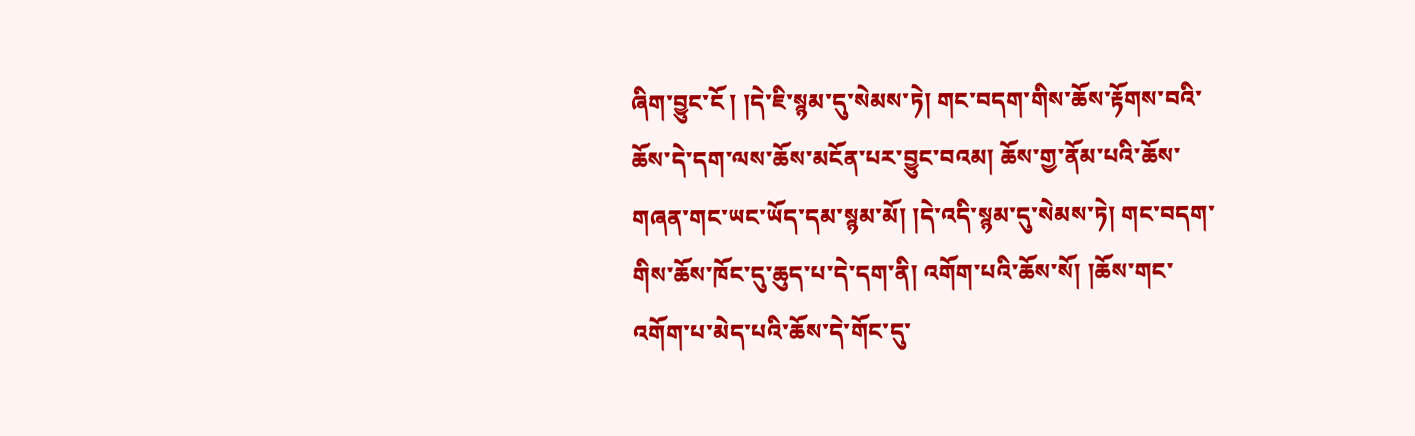ཞིག་བྱུང་ངོ ། །དེ་ཇི་སྙམ་དུ་སེམས་ཏེ། གང་བདག་གིས་ཆོས་རྟོགས་བའི་ཆོས་དེ་དག་ལས་ཆོས་མངོན་པར་བྱུང་བའམ། ཆོས་གྱ་ནོམ་པའི་ཆོས་གཞན་གང་ཡང་ཡོད་དམ་སྙམ་མོ། །དེ་འདི་སྙམ་དུ་སེམས་ཏེ། གང་བདག་གིས་ཆོས་ཁོང་དུ་ཆུད་པ་དེ་དག་ནི། འགོག་པའི་ཆོས་སོ། །ཆོས་གང་འགོག་པ་མེད་པའི་ཆོས་དེ་གོང་དུ་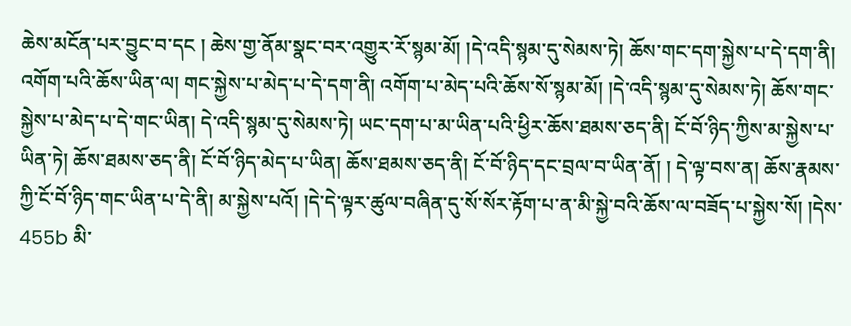ཆེས་མངོན་པར་བྱུང་བ་དང ། ཆེས་གྱ་ནོམ་སྣང་བར་འགྱུར་རོ་སྙམ་མོ། །དེ་འདི་སྙམ་དུ་སེམས་ཏེ། ཆོས་གང་དག་སྐྱེས་པ་དེ་དག་ནི། འགོག་པའི་ཆོས་ཡིན་ལ། གང་སྐྱེས་པ་མེད་པ་དེ་དག་ནི། འགོག་པ་མེད་པའི་ཆོས་སོ་སྙམ་མོ། །དེ་འདི་སྙམ་དུ་སེམས་ཏེ། ཆོས་གང་སྐྱེས་པ་མེད་པ་དེ་གང་ཡིན། དེ་འདི་སྙམ་དུ་སེམས་ཏེ། ཡང་དག་པ་མ་ཡིན་པའི་ཕྱིར་ཆོས་ཐམས་ཅད་ནི། ངོ་བོ་ཉིད་ཀྱིས་མ་སྐྱེས་པ་ཡིན་ཏེ། ཆོས་ཐམས་ཅད་ནི། ངོ་བོ་ཉིད་མེད་པ་ཡིན། ཆོས་ཐམས་ཅད་ནི། ངོ་བོ་ཉིད་དང་བྲལ་བ་ཡིན་ནོ། ། དེ་ལྟ་བས་ན། ཆོས་རྣམས་ཀྱི་ངོ་བོ་ཉིད་གང་ཡིན་པ་དེ་ནི། མ་སྐྱེས་པའོ། །དེ་དེ་ལྟར་ཚུལ་བཞིན་དུ་སོ་སོར་རྟོག་པ་ན་མི་སྐྱེ་བའི་ཆོས་ལ་བཟོད་པ་སྐྱེས་སོ། །དེས་ 455b མི་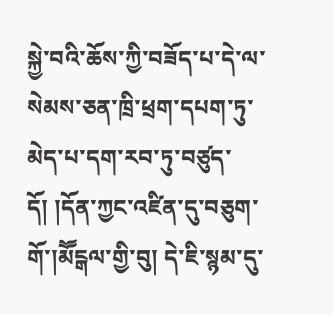སྐྱེ་བའི་ཆོས་ཀྱི་བཟོད་པ་དེ་ལ་སེམས་ཅན་ཁྲི་ཕྲག་དཔག་ཏུ་མེད་པ་དག་རབ་ཏུ་བཙུད་དོ། །དོན་ཀྱང་འཛིན་དུ་བཅུག་གོ་།མཽངྒལ་གྱི་བུ། དེ་ཇི་སྙམ་དུ་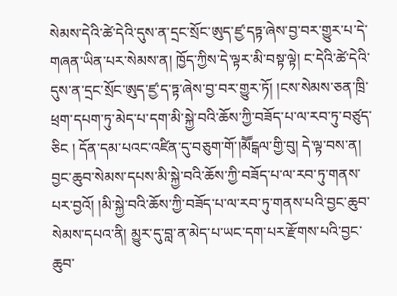སེམས་དེའི་ཚེ་དེའི་དུས་ན་དྲང་སྲོང་ཨུད་ཛྱ་དཏྟ་ཞེས་བྱ་བར་གྱུར་པ་དེ་གཞན་ཡིན་པར་སེམས་ན། ཁྱོད་ཀྱིས་དེ་ལྟར་མི་བསྟ་ལྟེ། ང་དེའི་ཚེ་དེའི་དུས་ན་དྲང་སྲོང་ཨུད་ཛྱ་ད་ཏྟ་ཞེས་བྱ་བར་གྱུར་ཏོ། །ངས་སེམས་ཅན་ཁྲི་ཕྲག་དཔག་ཏུ་མེད་པ་དག་མི་སྐྱེ་བའི་ཆོས་ཀྱི་བཟོད་པ་ལ་རབ་ཏུ་བཙུད་ཅིང ། དོན་དམ་པའང་འཛིན་དུ་བཅུག་གོ་།མཽངྒལ་གྱི་བུ། དེ་ལྟ་བས་ན། བྱང་ཆུབ་སེམས་དཔས་མི་སྐྱེ་བའི་ཆོས་ཀྱི་བཟོད་པ་ལ་རབ་ཏུ་གནས་པར་བྱའོ། །མི་སྐྱེ་བའི་ཆོས་ཀྱི་བཟོད་པ་ལ་རབ་ཏུ་གནས་པའི་བྱང་ཆུབ་སེམས་དཔའ་ནི། མྱུར་དུ་བླ་ན་མེད་པ་ཡང་དག་པར་རྫོགས་པའི་བྱང་ཆུབ་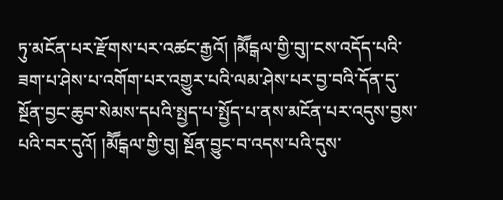ཏུ་མངོན་པར་རྫོགས་པར་འཚང་རྒྱའོ། །མཽངྒལ་གྱི་བུ།་ངས་འདོད་པའི་ཟག་པ་ཤེས་པ་འགོག་པར་འགྱུར་པའི་ལམ་ཤེས་པར་བྱ་བའི་དོན་དུ་སྔོན་བྱང་ཆུབ་སེམས་དཔའི་སྤྱད་པ་སྤྱོད་པ་ནས་མངོན་པར་འདུས་བྱས་པའི་བར་དུའོ། །མཽངྒལ་གྱི་བུ། སྔོན་བྱུང་བ་འདས་པའི་དུས་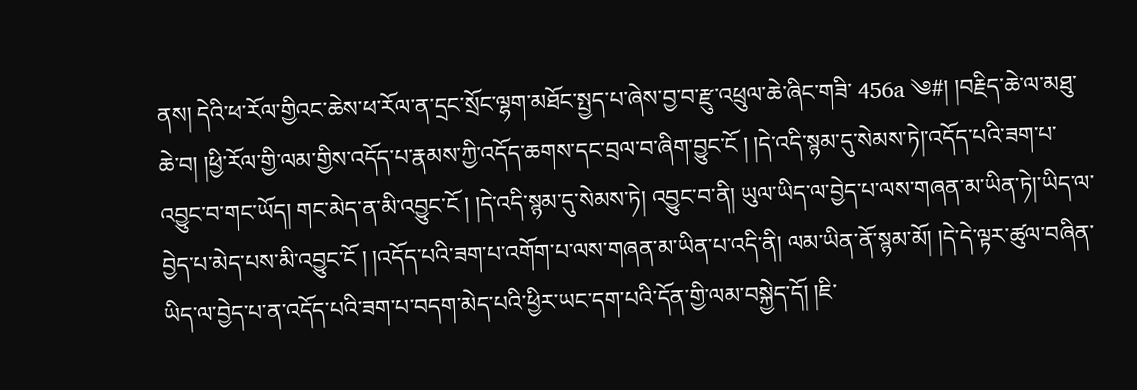ནས། དེའི་ཕ་རོལ་གྱིའང་ཆེས་ཕ་རོལ་ན་དྲང་སྲོང་ལྷག་མཐོང་སྤྱད་པ་ཞེས་བྱ་བ་རྫུ་འཕྲུལ་ཆེ་ཞིང་གཟི་ 456a ༄#། །བརྗིད་ཆེ་ལ་མཐུ་ཆེ་བ། །ཕྱི་རོལ་གྱི་ལམ་གྱིས་འདོད་པ་རྣམས་ཀྱི་འདོད་ཆགས་དང་བྲལ་བ་ཞིག་བྱུང་ངོ ། །དེ་འདི་སྙམ་དུ་སེམས་ཏེ།་འདོད་པའི་ཟག་པ་འབྱུང་བ་གང་ཡོད། གང་མེད་ན་མི་འབྱུང་ངོ ། །དེ་འདི་སྙམ་དུ་སེམས་ཏེ། འབྱུང་བ་ནི། ཡུལ་ཡིད་ལ་བྱེད་པ་ལས་གཞན་མ་ཡིན་ཏེ།་ཡིད་ལ་བྱེད་པ་མེད་པས་མི་འབྱུང་ངོ ། །འདོད་པའི་ཟག་པ་འགོག་པ་ལས་གཞན་མ་ཡིན་པ་འདི་ནི། ལམ་ཡིན་ནོ་སྙམ་མོ། །དེ་དེ་ལྟར་ཚུལ་བཞིན་ཡིད་ལ་བྱེད་པ་ན་འདོད་པའི་ཟག་པ་བདག་མེད་པའི་ཕྱིར་ཡང་དག་པའི་དོན་གྱི་ལམ་བསྐྱེད་དོ། །ཇི་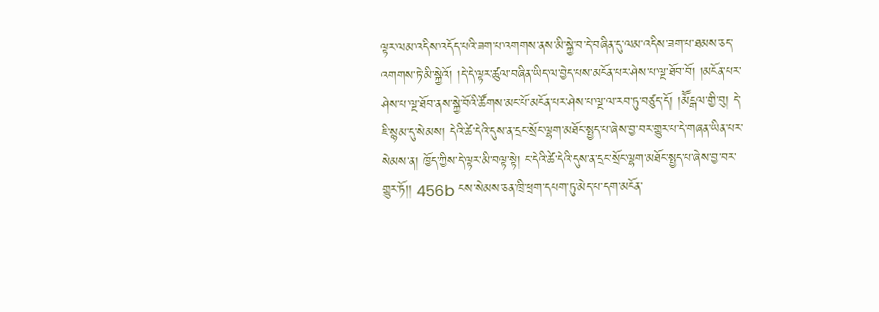ལྟར་ལམ་འདིས་འདོད་པའི་ཟག་པ་འགགས་ནས་མི་སྐྱེ་བ་དེ་བཞིན་དུ་ལམ་འདིས་ཟག་པ་ཐམས་ཅད་འགགས་ཏེ་མི་སྐྱེའོ། །དེ་དེ་ལྟར་ཚུལ་བཞིན་ཡིད་ལ་བྱེད་པས་མངོན་པར་ཤེས་པ་ལྔ་ཐོབ་བོ། །མངོན་པར་ཤེས་པ་ལྔ་ཐོབ་ནས་སྐྱེ་བོའི་ཚོགས་མང་པོ་མངོན་པར་ཤེས་པ་ལྔ་ལ་རབ་ཏུ་བཙུད་དོ། །མཽངྒལ་གྱི་བུ། དེ་ཇི་སྙམ་དུ་སེམས། དེའི་ཚེ་དེའི་དུས་ན་དྲང་སྲོང་ལྷག་མཐོང་སྤྱད་པ་ཞེས་བྱ་བར་གྱུར་པ་དེ་གཞན་ཡིན་པར་སེམས་ན། ཁྱོད་ཀྱིས་དེ་ལྟར་མི་བལྟ་སྟེ། ང་དེའི་ཚེ་དེའི་དུས་ན་དྲང་སྲོང་ལྷག་མཐོང་སྤྱད་པ་ཞེས་བྱ་བར་གྱུར་ཏོ།། 456b ངས་སེམས་ཅན་ཁྲི་ཕྲག་དཔག་ཏུ་མེད་པ་དག་མངོན་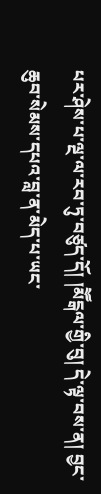པར་ཤེས་པ་ལྔ་ལ་རབ་ཏུ་བཙུད་དོ། །མཽངྒལ་གྱི་བུ། དེ་ལྟ་བས་ན། བྱང་ཆུབ་སེམས་དཔའ་བླ་ན་མེད་པ་ཡང་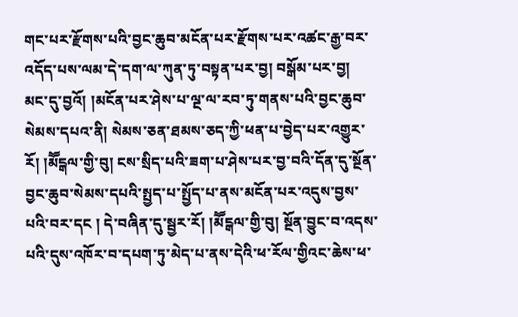གང་པར་རྫོགས་པའི་བྱང་ཆུབ་མངོན་པར་རྫོགས་པར་འཚང་རྒྱ་བར་འདོད་པས་ལམ་དེ་དག་ལ་ཀུན་ཏུ་བསྟན་པར་བྱ། བསྒོམ་པར་བྱ། མང་དུ་བྱའོ། །མངོན་པར་ཤེས་པ་ལྔ་ལ་རབ་ཏུ་གནས་པའི་བྱང་ཆུབ་སེམས་དཔའ་ནི། སེམས་ཅན་ཐམས་ཅད་ཀྱི་ཕན་པ་བྱེད་པར་འགྱུར་རོ། །མཽངྒལ་གྱི་བུ། ངས་སྲིད་པའི་ཟག་པ་ཤེས་པར་བྱ་བའི་དོན་དུ་སྔོན་བྱང་ཆུབ་སེམས་དཔའི་སྤྱད་པ་སྤྱོད་པ་ནས་མངོན་པར་འདུས་བྱས་པའི་བར་དང ། དེ་བཞིན་དུ་སྦྱར་རོ། །མཽངྒལ་གྱི་བུ། སྔོན་བྱུང་བ་འདས་པའི་དུས་འཁོར་བ་དཔག་ཏུ་མེད་པ་ནས་དེའི་ཕ་རོལ་གྱིའང་ཆེས་ཕ་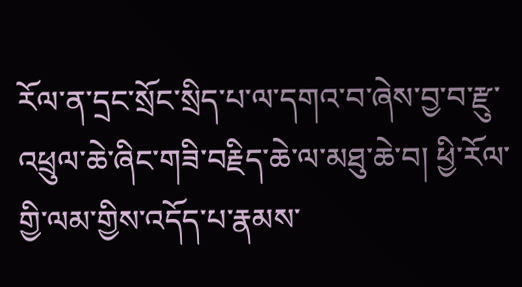རོལ་ན་དྲང་སྲོང་སྲིད་པ་ལ་དགའ་བ་ཞེས་བྱ་བ་རྫུ་འཕྲུལ་ཆེ་ཞིང་གཟི་བརྗིད་ཆེ་ལ་མཐུ་ཆེ་བ། ཕྱི་རོལ་གྱི་ལམ་གྱིས་འདོད་པ་རྣམས་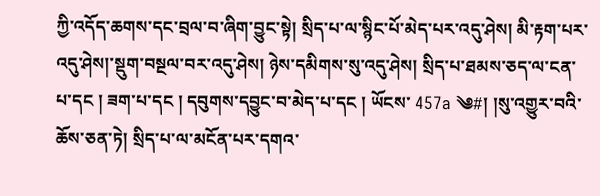ཀྱི་འདོད་ཆགས་དང་བྲལ་བ་ཞིག་བྱུང་སྟེ། སྲིད་པ་ལ་སྙིང་པོ་མེད་པར་འདུ་ཤེས། མི་རྟག་པར་འདུ་ཤེས།་སྡུག་བསྔལ་བར་འདུ་ཤེས། ཉེས་དམིགས་སུ་འདུ་ཤེས། སྲིད་པ་ཐམས་ཅད་ལ་ངན་པ་དང ། ཟག་པ་དང ། དབུགས་དབྱུང་བ་མེད་པ་དང ། ཡོངས་ 457a ༄#། །སུ་འགྱུར་བའི་ཆོས་ཅན་ཏེ། སྲིད་པ་ལ་མངོན་པར་དགའ་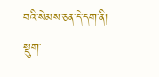བའི་སེམས་ཅན་དེ་དག་ནི། སྡུག་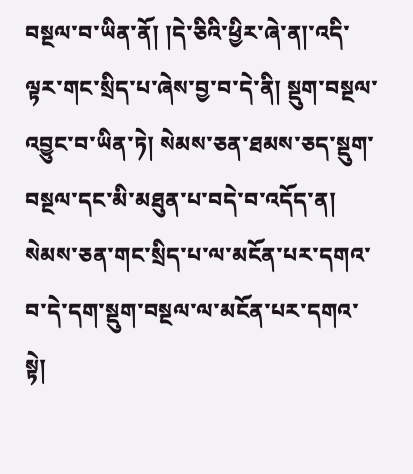བསྔལ་བ་ཡིན་ནོ། །དེ་ཅིའི་ཕྱིར་ཞེ་ན།་འདི་ལྟར་གང་སྲིད་པ་ཞེས་བྱ་བ་དེ་ནི། སྡུག་བསྔལ་འབྱུང་བ་ཡིན་ཏེ། སེམས་ཅན་ཐམས་ཅད་སྡུག་བསྔལ་དང་མི་མཐུན་པ་བདེ་བ་འདོད་ན། སེམས་ཅན་གང་སྲིད་པ་ལ་མངོན་པར་དགའ་བ་དེ་དག་སྡུག་བསྔལ་ལ་མངོན་པར་དགའ་སྟེ།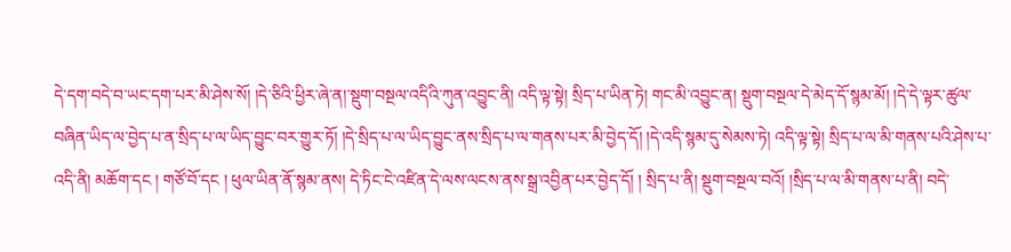དེ་དག་བདེ་བ་ཡང་དག་པར་མི་ཤེས་སོ། །དེ་ཅིའི་ཕྱིར་ཞེ་ན།་སྡུག་བསྔལ་འདིའི་ཀུན་འབྱུང་ནི། འདི་ལྟ་སྟེ། སྲིད་པ་ཡིན་ཏེ། གང་མི་འབྱུང་ན། སྡུག་བསྔལ་དེ་མེད་དོ་སྙམ་མོ། །དེ་དེ་ལྟར་ཚུལ་བཞིན་ཡིད་ལ་བྱེད་པ་ན་སྲིད་པ་ལ་ཡིད་བྱུང་བར་གྱུར་ཏོ། །དེ་སྲིད་པ་ལ་ཡིད་བྱུང་ནས་སྲིད་པ་ལ་གནས་པར་མི་བྱེད་དོ། །དེ་འདི་སྙམ་དུ་སེམས་ཏེ། འདི་ལྟ་སྟེ། སྲིད་པ་ལ་མི་གནས་པའི་ཤེས་པ་འདི་ནི། མཆོག་དང ། གཙོ་བོ་དང ། ཕུལ་ཡིན་ནོ་སྙམ་ནས། དེ་ཏིང་ངེ་འཛིན་དེ་ལས་ལངས་ནས་སྒྲ་འབྱིན་པར་བྱེད་དོ། ། སྲིད་པ་ནི། སྡུག་བསྔལ་བའོ། །སྲིད་པ་ལ་མི་གནས་པ་ནི། བདེ་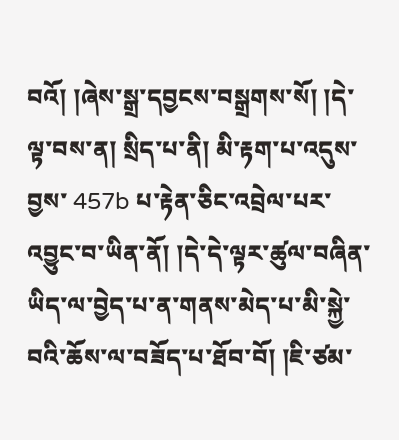བའོ། །ཞེས་སྒྲ་དབྱངས་བསྒྲགས་སོ། །དེ་ལྟ་བས་ན། སྲིད་པ་ནི། མི་རྟག་པ་འདུས་བྱས་ 457b པ་རྟེན་ཅིང་འབྲེལ་པར་འབྱུང་བ་ཡིན་ནོ། །དེ་དེ་ལྟར་ཚུལ་བཞིན་ཡིད་ལ་བྱེད་པ་ན་གནས་མེད་པ་མི་སྐྱེ་བའི་ཆོས་ལ་བཟོད་པ་ཐོབ་བོ། །ཇི་ཙམ་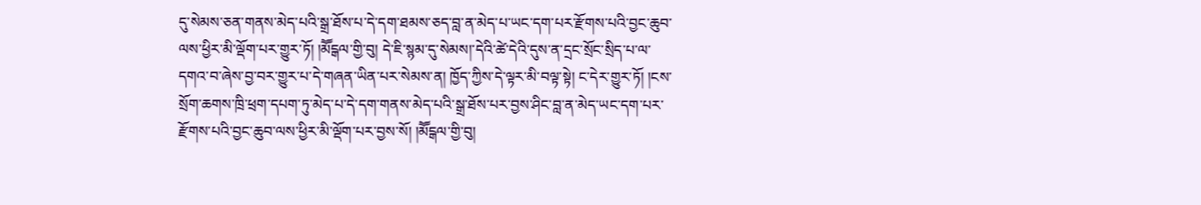དུ་སེམས་ཅན་གནས་མེད་པའི་སྒྲ་ཐོས་པ་དེ་དག་ཐམས་ཅད་བླ་ན་མེད་པ་ཡང་དག་པར་རྫོགས་པའི་བྱང་ཆུབ་ལས་ཕྱིར་མི་ལྡོག་པར་གྱུར་ཏོ། །མཽངྒལ་གྱི་བུ། དེ་ཇི་སྙམ་དུ་སེམས།་དེའི་ཚེ་དེའི་དུས་ན་དྲང་སྲོང་སྲིད་པ་ལ་དགའ་བ་ཞེས་བྱ་བར་གྱུར་པ་དེ་གཞན་ཡིན་པར་སེམས་ན། ཁྱོད་ཀྱིས་དེ་ལྟར་མི་བལྟ་སྟེ། ང་དེར་གྱུར་ཏོ། །ངས་སྲོག་ཆགས་ཁྲི་ཕྲག་དཔག་ཏུ་མེད་པ་དེ་དག་གནས་མེད་པའི་སྒྲ་ཐོས་པར་བྱས་ཤིང་བླ་ན་མེད་ཡང་དག་པར་རྫོགས་པའི་བྱང་ཆུབ་ལས་ཕྱིར་མི་ལྡོག་པར་བྱས་སོ། །མཽངྒལ་གྱི་བུ།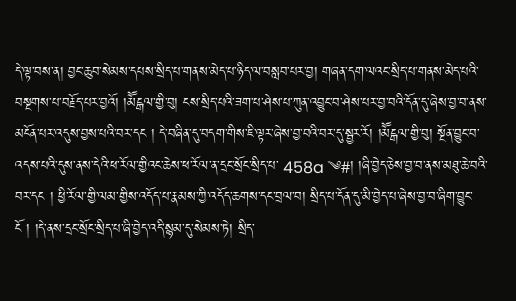དེ་ལྟ་བས་ན། བྱང་ཆུབ་སེམས་དཔས་སྲིད་པ་གནས་མེད་པ་ཉིད་ལ་བསླབ་པར་བྱ། གཞན་དག་ལའང་སྲིད་པ་གནས་མེད་པའི་བསྔགས་པ་བརྗོད་པར་བྱའོ། །མཽངྒལ་གྱི་བུ། ངས་སྲིད་པའི་ཟག་པ་ཤེས་པ་ཀུན་འབྱུང་བ་ཤེས་པར་བྱ་བའི་དོན་དུ་ཞེས་བྱ་བ་ནས་མངོན་པར་འདུས་བྱས་པའི་བར་དང ། དེ་བཞིན་དུ་བདག་གིས་ཇི་ལྟར་ཞེས་བྱ་བའི་བར་དུ་སྦྱར་རོ། །མཽངྒལ་གྱི་བུ། སྔོན་བྱུང་བ་འདས་པའི་དུས་ནས་དེའི་ཕ་རོལ་གྱིའང་ཆེས་ཕ་རོལ་ན་དྲང་སྲོང་སྲིད་པ་ 458a ༄#། །ཞི་བྱེད་ཅེས་བྱ་བ་ནས་མཐུ་ཆེ་བའི་བར་དང ། ཕྱི་རོལ་གྱི་ལམ་གྱིས་འདོད་པ་རྣམས་ཀྱི་འདོད་ཆགས་དང་བྲལ་བ། སྲིད་པ་དོན་དུ་མི་བྱེད་པ་ཞེས་བྱ་བ་ཞིག་བྱུང་ངོ ། །དེ་ནས་དྲང་སྲོང་སྲིད་པ་ཞི་བྱེད་འདི་སྙམ་དུ་སེམས་ཏེ། སྲིད་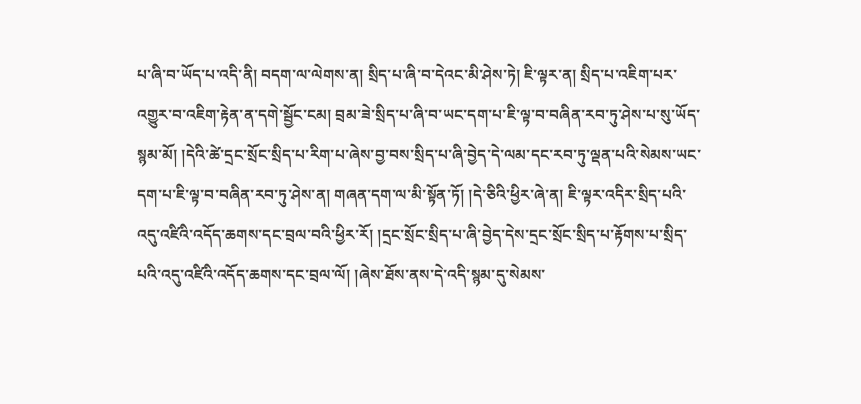པ་ཞི་བ་ཡོད་པ་འདི་ནི། བདག་ལ་ལེགས་ན། སྲིད་པ་ཞི་བ་དེའང་མི་ཤེས་ཏེ། ཇི་ལྟར་ན། སྲིད་པ་འཇིག་པར་འགྱུར་བ་འཇིག་རྟེན་ན་དགེ་སྦྱོང་ངམ། བྲམ་ཟེ་སྲིད་པ་ཞི་བ་ཡང་དག་པ་ཇི་ལྟ་བ་བཞིན་རབ་ཏུ་ཤེས་པ་སུ་ཡོད་སྙམ་མོ། །དེའི་ཚེ་དྲང་སྲོང་སྲིད་པ་རིག་པ་ཞེས་བྱ་བས་སྲིད་པ་ཞི་བྱེད་དེ་ལམ་དང་རབ་ཏུ་ལྡན་པའི་སེམས་ཡང་དག་པ་ཇི་ལྟ་བ་བཞིན་རབ་ཏུ་ཤེས་ན། གཞན་དག་ལ་མི་སྟོན་ཏོ། །དེ་ཅིའི་ཕྱིར་ཞེ་ན། ཇི་ལྟར་འདིར་སྲིད་པའི་འདུ་འཛིའི་འདོད་ཆགས་དང་བྲལ་བའི་ཕྱིར་རོ། །དྲང་སྲོང་སྲིད་པ་ཞི་བྱེད་དེས་དྲང་སྲོང་སྲིད་པ་རྟོགས་པ་སྲིད་པའི་འདུ་འཛིའི་འདོད་ཆགས་དང་བྲལ་ལོ། །ཞེས་ཐོས་ནས་དེ་འདི་སྙམ་དུ་སེམས་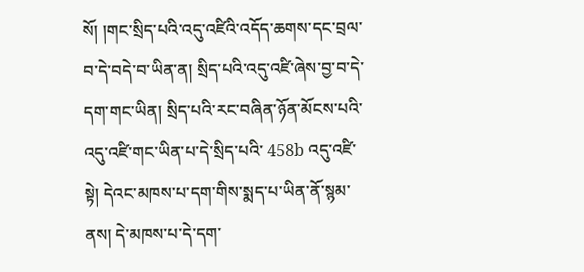སོ། །གང་སྲིད་པའི་འདུ་འཛིའི་འདོད་ཆགས་དང་བྲལ་བ་དེ་བདེ་བ་ཡིན་ན། སྲིད་པའི་འདུ་འཛི་ཞེས་བྱ་བ་དེ་དག་གང་ཡིན། སྲིད་པའི་རང་བཞིན་ཉོན་མོངས་པའི་འདུ་འཛི་གང་ཡིན་པ་དེ་སྲིད་པའི་ 458b འདུ་འཛི་སྟེ། དེའང་མཁས་པ་དག་གིས་སྨད་པ་ཡིན་ནོ་སྙམ་ནས། དེ་མཁས་པ་དེ་དག་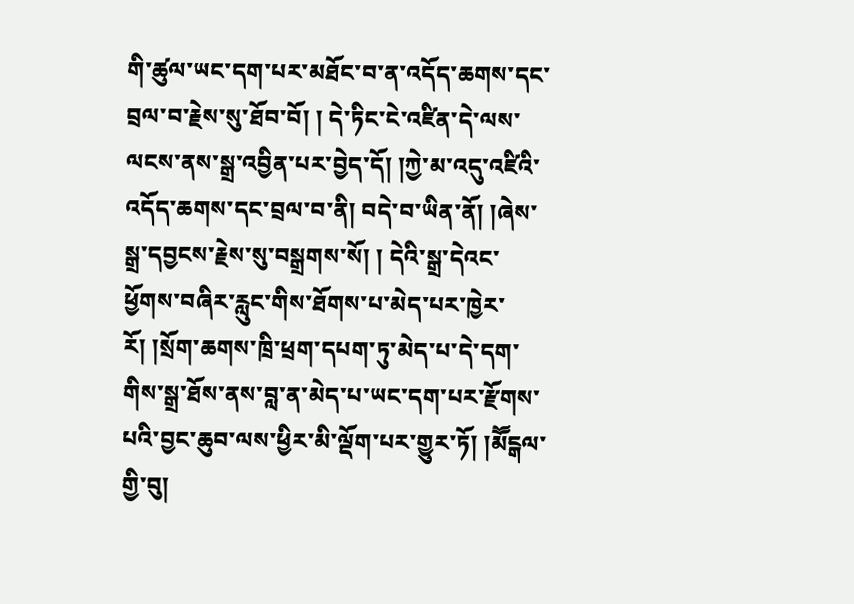གི་ཚུལ་ཡང་དག་པར་མཐོང་བ་ན་འདོད་ཆགས་དང་བྲལ་བ་རྗེས་སུ་ཐོབ་བོ། ། དེ་ཏིང་ངེ་འཛིན་དེ་ལས་ལངས་ནས་སྒྲ་འབྱིན་པར་བྱེད་དོ། །ཀྱེ་མ་འདུ་འཛིའི་འདོད་ཆགས་དང་བྲལ་བ་ནི། བདེ་བ་ཡིན་ནོ། །ཞེས་སྒྲ་དབྱངས་རྗེས་སུ་བསྒྲགས་སོ། ། དེའི་སྒྲ་དེའང་ཕྱོགས་བཞིར་རླུང་གིས་ཐོགས་པ་མེད་པར་ཁྱེར་རོ། །སྲོག་ཆགས་ཁྲི་ཕྲག་དཔག་ཏུ་མེད་པ་དེ་དག་གིས་སྒྲ་ཐོས་ནས་བླ་ན་མེད་པ་ཡང་དག་པར་རྫོགས་པའི་བྱང་ཆུབ་ལས་ཕྱིར་མི་ལྡོག་པར་གྱུར་ཏོ། །མཽངྒལ་གྱི་བུ།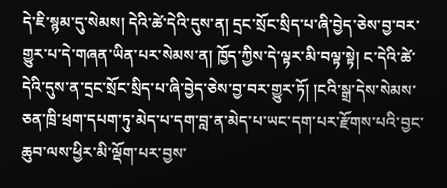དེ་ཇི་སྙམ་དུ་སེམས། དེའི་ཚེ་དེའི་དུས་ན། དྲང་སྲོང་སྲིད་པ་ཞི་བྱེད་ཅེས་བྱ་བར་གྱུར་པ་དེ་གཞན་ཡིན་པར་སེམས་ན། ཁྱོད་ཀྱིས་དེ་ལྟར་མི་བལྟ་སྟེ། ང་དེའི་ཚེ་དེའི་དུས་ན་དྲང་སྲོང་སྲིད་པ་ཞི་བྱེད་ཅེས་བྱ་བར་གྱུར་ཏོ། །ངའི་སྒྲ་དེས་སེམས་ཅན་ཁྲི་ཕྲག་དཔག་ཏུ་མེད་པ་དག་བླ་ན་མེད་པ་ཡང་དག་པར་རྫོགས་པའི་བྱང་ཆུབ་ལས་ཕྱིར་མི་ལྡོག་པར་བྱས་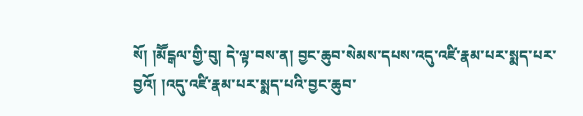སོ། །མཽངྒལ་གྱི་བུ། དེ་ལྟ་བས་ན། བྱང་ཆུབ་སེམས་དཔས་འདུ་འཛི་རྣམ་པར་སྨད་པར་བྱའོ། །འདུ་འཛི་རྣམ་པར་སྨད་པའི་བྱང་ཆུབ་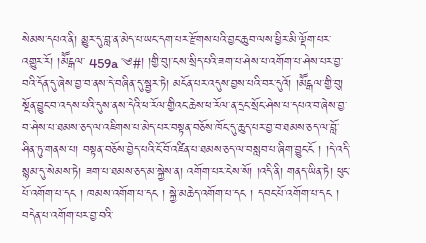སེམས་དཔའ་ནི། མྱུར་དུ་བླ་ན་མེད་པ་ཡང་དག་པར་རྫོགས་པའི་བྱང་ཆུབ་ལས་ཕྱིར་མི་ལྡོག་པར་འགྱུར་རོ། །མཽངྒལ་ 459a ༄#། །གྱི་བུ།་ངས་སྲིད་པའི་ཟག་པ་ཤེས་པ་འགོག་པ་ཤེས་པར་བྱ་བའི་དོན་དུ་ཞེས་བྱ་བ་ནས་དེ་བཞིན་དུ་སྦྱར་ཏེ། མངོན་པར་འདུས་བྱས་པའི་བར་དུའོ། །མཽངྒལ་གྱི་བུ། སྔོན་བྱུང་བ་འདས་པའི་དུས་ནས་དེའི་ཕ་རོལ་གྱིའང་ཆེས་ཕ་རོལ་ན་དྲང་སྲོང་ཤེས་པ་དཔའ་བ་ཞེས་བྱ་བ་ཤེས་པ་ཐམས་ཅད་ལ་འཇིགས་པ་མེད་པར་བསྟན་བཅོས་ཁོང་དུ་ཆུད་པར་བྱ་བ་ཐམས་ཅད་ལ་བློ་ཤིན་ཏུ་གནས་པ། བསྟན་བཅོས་བྱེད་པའི་ངོ་བོ་འཛིན་པ་ཐམས་ཅད་ལ་བསླབ་པ་ཞིག་བྱུང་ངོ ། །དེ་འདི་སྙམ་དུ་སེམས་ཏེ། ཟག་པ་ཐམས་ཅད་མ་སྐྱེས་ན། འགོག་པར་ངེས་སོ། །འདི་ནི། གནད་ཡིན་ཏེ། ཕུང་པོ་འགོག་པ་དང ། ཁམས་འགོག་པ་དང ། སྐྱེ་མཆེད་འགོག་པ་དང ། དབང་པོ་འགོག་པ་དང ། བདེན་པ་འགོག་པར་བྱ་བའི་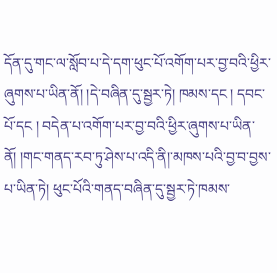དོན་དུ་གང་ལ་སློབ་པ་དེ་དག་ཕུང་པོ་འགོག་པར་བྱ་བའི་ཕྱིར་ཞུགས་པ་ཡིན་ནོ། །དེ་བཞིན་དུ་སྦྱར་ཏེ། ཁམས་དང ། དབང་པོ་དང ། བདེན་པ་འགོག་པར་བྱ་བའི་ཕྱིར་ཞུགས་པ་ཡིན་ནོ། །གང་གནད་རབ་ཏུ་ཤེས་པ་འདི་ནི།་མཁས་པའི་བྱ་བ་བྱས་པ་ཡིན་ཏེ། ཕུང་པོའི་གནད་བཞིན་དུ་སྦྱར་ཏེ་ཁམས་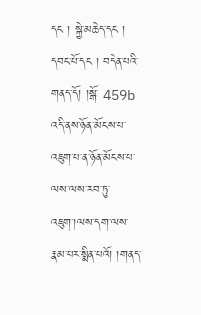དང ། སྐྱེ་མཆེད་དང ། དབང་པོ་དང ། བདེན་པའི་གནད་དོ། །སྒོ་ 459b འདི་ནས་ཉོན་མོངས་པ་འཇུག་པ་ན་ཉོན་མོངས་པ་ལས་ལས་རབ་ཏུ་འཇུག་།ལས་དག་ལས་རྣམ་པར་སྨིན་པའོ། །གནད་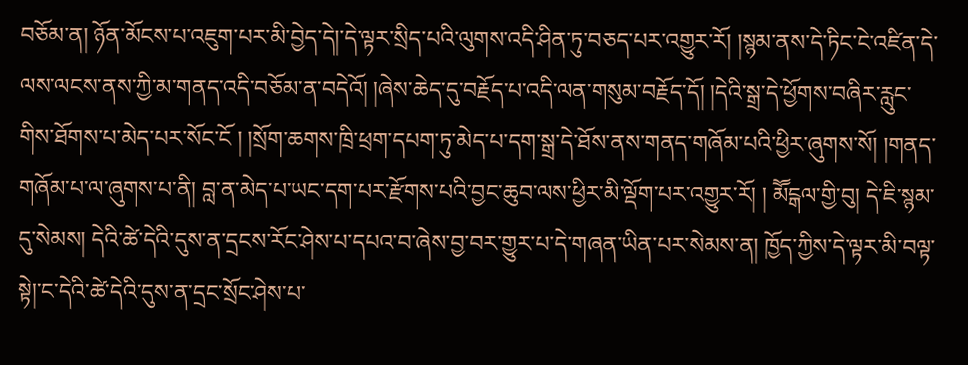བཅོམ་ན། ཉོན་མོངས་པ་འཇུག་པར་མི་བྱེད་དེ།་དེ་ལྟར་སྲིད་པའི་ལུགས་འདི་ཤིན་ཏུ་བཅད་པར་འགྱུར་རོ། །སྙམ་ནས་དེ་ཏིང་ངེ་འཛིན་དེ་ལས་ལངས་ནས་ཀྱི་མ་གནད་འདི་བཅོམ་ན་བདེའོ། །ཞེས་ཆེད་དུ་བརྗོད་པ་འདི་ལན་གསུམ་བརྗོད་དོ། །དེའི་སྒྲ་དེ་ཕྱོགས་བཞིར་རླུང་གིས་ཐོགས་པ་མེད་པར་སོང་ངོ ། །སྲོག་ཆགས་ཁྲི་ཕྲག་དཔག་ཏུ་མེད་པ་དག་སྒྲ་དེ་ཐོས་ནས་གནད་གཞོམ་པའི་ཕྱིར་ཞུགས་སོ། །གནད་གཞོམ་པ་ལ་ཞུགས་པ་ནི། བླ་ན་མེད་པ་ཡང་དག་པར་རྫོགས་པའི་བྱང་ཆུབ་ལས་ཕྱིར་མི་ལྡོག་པར་འགྱུར་རོ། ། མཽངྒལ་གྱི་བུ། དེ་ཇི་སྙམ་དུ་སེམས། དེའི་ཚེ་དེའི་དུས་ན་དྲངས་རོང་ཤེས་པ་དཔའ་བ་ཞེས་བྱ་བར་གྱུར་པ་དེ་གཞན་ཡིན་པར་སེམས་ན། ཁྱོད་ཀྱིས་དེ་ལྟར་མི་བལྟ་སྟེ།་ང་དེའི་ཚེ་དེའི་དུས་ན་དྲང་སྲོང་ཤེས་པ་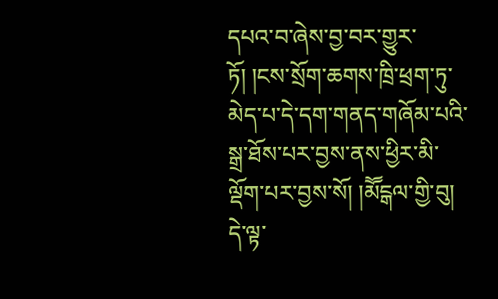དཔའ་བ་ཞེས་བྱ་བར་གྱུར་ཏོ། །ངས་སྲོག་ཆགས་ཁྲི་ཕྲག་ཏུ་མེད་པ་དེ་དག་གནད་གཞོམ་པའི་སྒྲ་ཐོས་པར་བྱས་ནས་ཕྱིར་མི་ལྡོག་པར་བྱས་སོ། །མཽངྒལ་གྱི་བུ། དེ་ལྟ་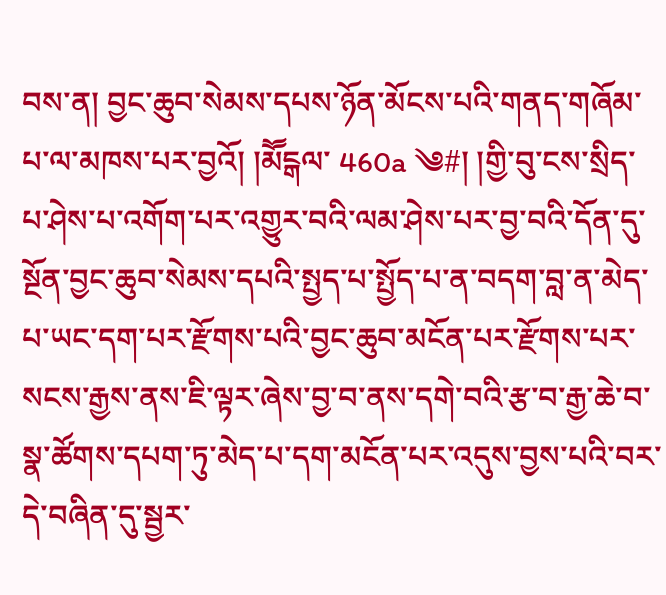བས་ན། བྱང་ཆུབ་སེམས་དཔས་ཉོན་མོངས་པའི་གནད་གཞོམ་པ་ལ་མཁས་པར་བྱའོ། །མཽངྒལ་ 460a ༄#། །གྱི་བུ་ངས་སྲིད་པ་ཤེས་པ་འགོག་པར་འགྱུར་བའི་ལམ་ཤེས་པར་བྱ་བའི་དོན་དུ་སྔོན་བྱང་ཆུབ་སེམས་དཔའི་སྤྱད་པ་སྤྱོད་པ་ན་བདག་བླ་ན་མེད་པ་ཡང་དག་པར་རྫོགས་པའི་བྱང་ཆུབ་མངོན་པར་རྫོགས་པར་སངས་རྒྱས་ནས་ཇི་ལྟར་ཞེས་བྱ་བ་ནས་དགེ་བའི་རྩ་བ་རྒྱ་ཆེ་བ་སྣ་ཚོགས་དཔག་ཏུ་མེད་པ་དག་མངོན་པར་འདུས་བྱས་པའི་བར་དེ་བཞིན་དུ་སྦྱར་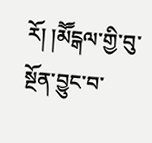རོ། །མཽངྒལ་གྱི་བུ་སྔོན་བྱུང་བ་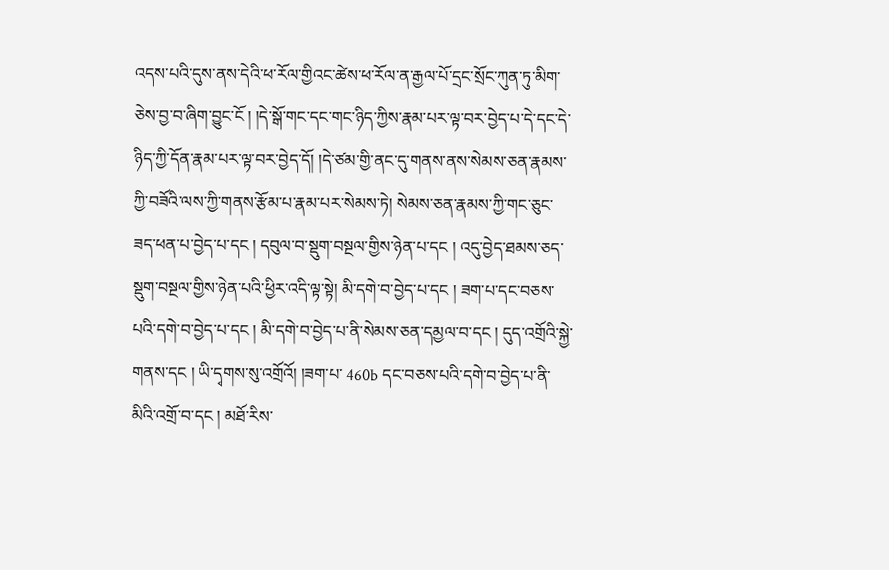འདས་པའི་དུས་ནས་དེའི་ཕ་རོལ་གྱིའང་ཚེས་ཕ་རོལ་ན་རྒྱལ་པོ་དྲང་སྲོང་ཀུན་ཏུ་མིག་ཅེས་བྱ་བ་ཞིག་བྱུང་ངོ ། །དེ་སྒོ་གང་དང་གང་ཉིད་ཀྱིས་རྣམ་པར་ལྟ་བར་བྱེད་པ་དེ་དང་དེ་ཉིད་ཀྱི་དོན་རྣམ་པར་ལྟ་བར་བྱེད་དོ། །དེ་ཙམ་གྱི་ནང་དུ་གནས་ནས་སེམས་ཅན་རྣམས་ཀྱི་བཟོའི་ལས་ཀྱི་གནས་རྩོམ་པ་རྣམ་པར་སེམས་ཏེ། སེམས་ཅན་རྣམས་ཀྱི་གང་ཅུང་ཟད་ཕན་པ་བྱེད་པ་དང ། དབུལ་བ་སྡུག་བསྔལ་གྱིས་ཉེན་པ་དང ། འདུ་བྱེད་ཐམས་ཅད་སྡུག་བསྔལ་གྱིས་ཉེན་པའི་ཕྱིར་འདི་ལྟ་སྟེ། མི་དགེ་བ་བྱེད་པ་དང ། ཟག་པ་དང་བཅས་པའི་དགེ་བ་བྱེད་པ་དང ། མི་དགེ་བ་བྱེད་པ་ནི་སེམས་ཅན་དམྱལ་བ་དང ། དུད་འགྲོའི་སྐྱེ་གནས་དང ། ཡི་དྭགས་སུ་འགྲོའོ། །ཟག་པ་ 460b དང་བཅས་པའི་དགེ་བ་བྱེད་པ་ནི་མིའི་འགྲོ་བ་དང ། མཐོ་རིས་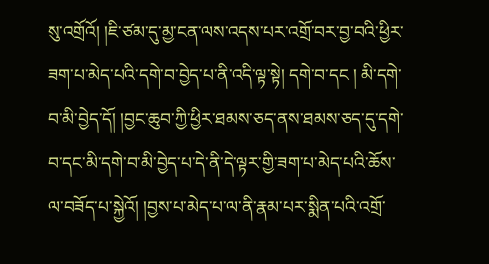སུ་འགྲོའོ། །ཇི་ཙམ་དུ་མྱ་ངན་ལས་འདས་པར་འགྲོ་བར་བྱ་བའི་ཕྱིར་ཟག་པ་མེད་པའི་དགེ་བ་བྱེད་པ་ནི་འདི་ལྟ་སྟེ། དགེ་བ་དང ། མི་དགེ་བ་མི་བྱེད་དོ། །བྱང་ཆུབ་ཀྱི་ཕྱིར་ཐམས་ཅད་ནས་ཐམས་ཅད་དུ་དགེ་བ་དང་མི་དགེ་བ་མི་བྱེད་པ་དེ་ནི་དེ་ལྟར་གྱི་ཟག་པ་མེད་པའི་ཆོས་ལ་བཟོད་པ་སྐྱེའོ། །བྱས་པ་མེད་པ་ལ་ནི་རྣམ་པར་སྨིན་པའི་འགྲོ་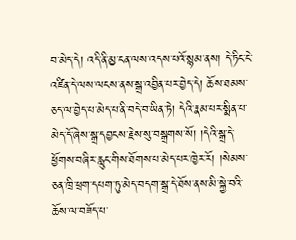བ་མེད་དེ། འདི་ནི་མྱ་ངན་ལས་འདས་པའོ་སྙམ་ནས། དེ་ཏིང་ངེ་འཛིན་དེ་ལས་ལངས་ནས་སྒྲ་འབྱིན་པར་བྱེད་དེ། ཆོས་ཐམས་ཅད་ལ་བྱེད་པ་མེད་པ་ནི་བདེ་བ་ཡིན་ཏེ། དེའི་རྣམ་པར་སྨིན་པ་མེད་དོ་ཞེས་སྒྲ་དབྱངས་རྗེས་སུ་བསྒྲགས་སོ། །དེའི་སྒྲ་དེ་ཕྱོགས་བཞིར་རླུང་གིས་ཐོགས་པ་མེད་པར་ཁྱེར་རོ། །སེམས་ཅན་ཁྲི་ཕྲག་དཔག་ཏུ་མེད་བདག་སྒྲ་དེ་ཐོས་ནས་མི་སྐྱེ་བའི་ཆོས་ལ་བཟོད་པ་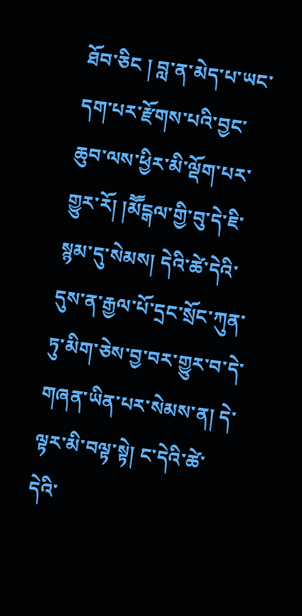ཐོབ་ཅིང ། བླ་ན་མེད་པ་ཡང་དག་པར་རྫོགས་པའི་བྱང་ཆུབ་ལས་ཕྱིར་མི་ལྡོག་པར་གྱུར་རོ། །མཽངྒལ་གྱི་བུ་དེ་ཇི་སྙམ་དུ་སེམས། དེའི་ཚེ་དེའི་དུས་ན་རྒྱལ་པོ་དྲང་སྲོང་ཀུན་ཏུ་མིག་ཅེས་བྱ་བར་གྱུར་བ་དེ་གཞན་ཡིན་པར་སེམས་ན། དེ་ལྟར་མི་བལྟ་སྟེ། ང་དེའི་ཚེ་དེའི་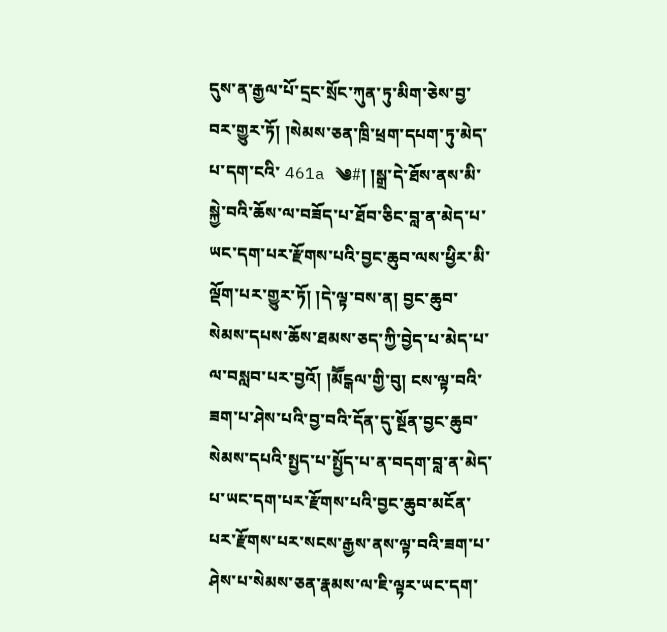དུས་ན་རྒྱལ་པོ་དྲང་སྲོང་ཀུན་ཏུ་མིག་ཅེས་བྱ་བར་གྱུར་ཏོ། །སེམས་ཅན་ཁྲི་ཕྲག་དཔག་ཏུ་མེད་པ་དག་ངའི་ 461a ༄#། །སྒྲ་དེ་ཐོས་ནས་མི་སྐྱེ་བའི་ཆོས་ལ་བཟོད་པ་ཐོབ་ཅིང་བླ་ན་མེད་པ་ཡང་དག་པར་རྫོགས་པའི་བྱང་ཆུབ་ལས་ཕྱིར་མི་ལྡོག་པར་གྱུར་ཏོ། །དེ་ལྟ་བས་ན། བྱང་ཆུབ་སེམས་དཔས་ཆོས་ཐམས་ཅད་ཀྱི་བྱེད་པ་མེད་པ་ལ་བསླབ་པར་བྱའོ། །མཽངྒལ་གྱི་བུ། ངས་ལྟ་བའི་ཟག་པ་ཤེས་པའི་བྱ་བའི་དོན་དུ་སྔོན་བྱང་ཆུབ་སེམས་དཔའི་སྤྱད་པ་སྤྱོད་པ་ན་བདག་བླ་ན་མེད་པ་ཡང་དག་པར་རྫོགས་པའི་བྱང་ཆུབ་མངོན་པར་རྫོགས་པར་སངས་རྒྱས་ནས་ལྟ་བའི་ཟག་པ་ཤེས་པ་སེམས་ཅན་རྣམས་ལ་ཇི་ལྟར་ཡང་དག་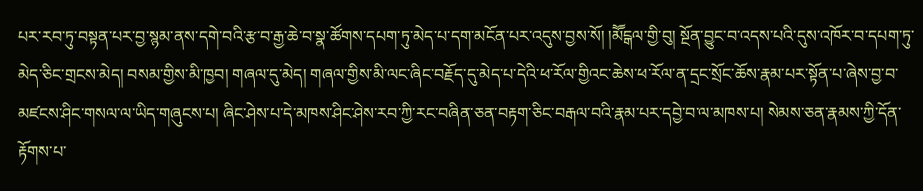པར་རབ་ཏུ་བསྟན་པར་བྱ་སྙམ་ནས་དགེ་བའི་རྩ་བ་རྒྱ་ཆེ་བ་སྣ་ཚོགས་དཔག་ཏུ་མེད་པ་དག་མངོན་པར་འདུས་བྱས་སོ། །མཽངྒལ་གྱི་བུ། སྔོན་བྱུང་བ་འདས་པའི་དུས་འཁོར་བ་དཔག་ཏུ་མེད་ཅིང་གྲངས་མེད། བསམ་གྱིས་མི་ཁྱབ། གཞལ་དུ་མེད། གཞལ་གྱིས་མི་ལང་ཞིང་བརྗོད་དུ་མེད་པ་དེའི་ཕ་རོལ་གྱིའང་ཆེས་ཕ་རོལ་ན་དྲང་སྲོང་ཆོས་རྣམ་པར་སྟོན་པ་ཞེས་བྱ་བ་མཛངས་ཤིང་གསལ་ལ་ཡིད་གཞུངས་པ། ཞིང་ཤེས་པ་དེ་མཁས་ཤིང་ཤེས་རབ་ཀྱི་རང་བཞིན་ཅན་བརྟག་ཅིང་བརྒལ་བའི་རྣམ་པར་དབྱེ་བ་ལ་མཁས་པ། སེམས་ཅན་རྣམས་ཀྱི་དོན་རྟོགས་པ་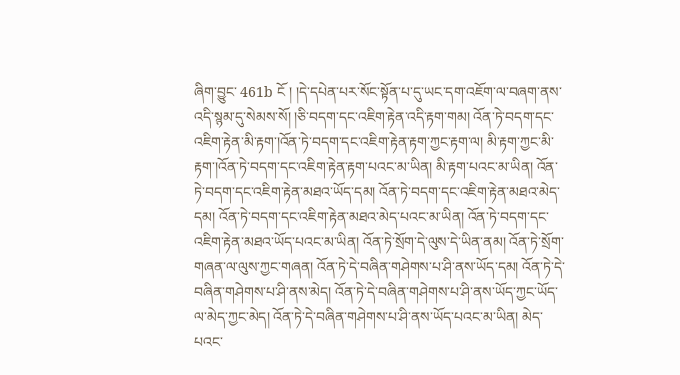ཞིག་བྱུང་ 461b ངོ ། །དེ་དཔེན་པར་སོང་སྟོན་པ་དུ་ཡང་དག་འཇོག་ལ་བཞག་ནས་འདི་སྙམ་དུ་སེམས་སོ། །ཅི་བདག་དང་འཇིག་རྟེན་འདི་རྟག་གམ། འོན་ཏེ་བདག་དང་འཇིག་རྟེན་མི་རྟག་།འོན་ཏེ་བདག་དང་འཇིག་རྟེན་རྟག་ཀྱང་རྟག་ལ། མི་རྟག་ཀྱང་མི་རྟག་།འོན་ཏེ་བདག་དང་འཇིག་རྟེན་རྟག་པའང་མ་ཡིན། མི་རྟག་པའང་མ་ཡིན། འོན་ཏེ་བདག་དང་འཇིག་རྟེན་མཐའ་ཡོད་དམ། འོན་ཏེ་བདག་དང་འཇིག་རྟེན་མཐའ་མེད་དམ། འོན་ཏེ་བདག་དང་འཇིག་རྟེན་མཐའ་མེད་པའང་མ་ཡིན། འོན་ཏེ་བདག་དང་འཇིག་རྟེན་མཐའ་ཡོད་པའང་མ་ཡིན། འོན་ཏེ་སྲོག་དེ་ལུས་དེ་ཡིན་ནམ། འོན་ཏེ་སྲོག་གཞན་ལ་ལུས་ཀྱང་གཞན། འོན་ཏེ་དེ་བཞིན་གཤེགས་པ་ཤི་ནས་ཡོད་དམ། འོན་ཏེ་དེ་བཞིན་གཤེགས་པ་ཤི་ནས་མེད། འོན་ཏེ་དེ་བཞིན་གཤེགས་པ་ཤི་ནས་ཡོད་ཀྱང་ཡོད་ལ་མེད་ཀྱང་མེད། འོན་ཏེ་དེ་བཞིན་གཤེགས་པ་ཤི་ནས་ཡོད་པའང་མ་ཡིན། མེད་པའང་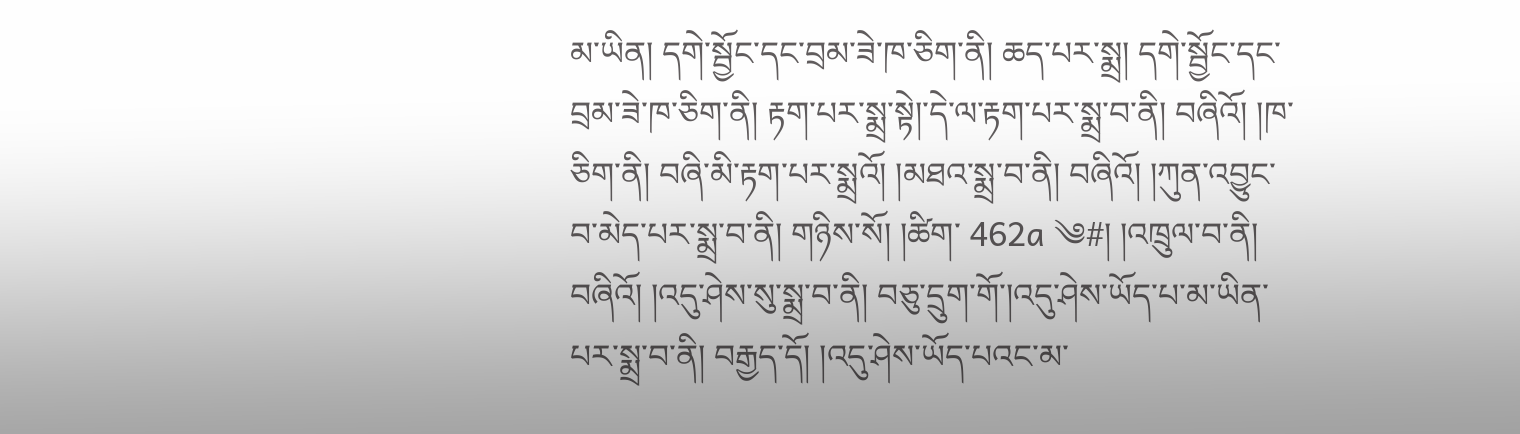མ་ཡིན། དགེ་སྦྱོང་དང་བྲམ་ཟེ་ཁ་ཅིག་ནི། ཆད་པར་སྨྲ། དགེ་སྦྱོང་དང་བྲམ་ཟེ་ཁ་ཅིག་ནི། རྟག་པར་སྨྲ་སྟེ།་དེ་ལ་རྟག་པར་སྨྲ་བ་ནི། བཞིའོ། །ཁ་ཅིག་ནི། བཞི་མི་རྟག་པར་སྨྲའོ། །མཐའ་སྨྲ་བ་ནི། བཞིའོ། །ཀུན་འབྱུང་བ་མེད་པར་སྨྲ་བ་ནི། གཉིས་སོ། །ཚིག་ 462a ༄#། །འཁྲུལ་བ་ནི། བཞིའོ། །འདུ་ཤེས་སུ་སྨྲ་བ་ནི། བཅུ་དྲུག་གོ་།འདུ་ཤེས་ཡོད་པ་མ་ཡིན་པར་སྨྲ་བ་ནི། བརྒྱད་དོ། །འདུ་ཤེས་ཡོད་པའང་མ་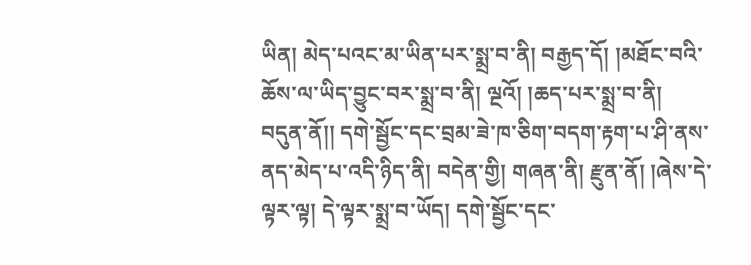ཡིན། མེད་པའང་མ་ཡིན་པར་སྨྲ་བ་ནི། བརྒྱད་དོ། །མཐོང་བའི་ཆོས་ལ་ཡིད་བྱུང་བར་སྨྲ་བ་ནི། ལྔའོ། །ཆད་པར་སྨྲ་བ་ནི། བདུན་ནོ།། དགེ་སྦྱོང་དང་བྲམ་ཟེ་ཁ་ཅིག་བདག་རྟག་པ་ཤི་ནས་ནད་མེད་པ་འདི་ཉིད་ནི། བདེན་གྱི། གཞན་ནི། རྫུན་ནོ། །ཞེས་དེ་ལྟར་ལྟ། དེ་ལྟར་སྨྲ་བ་ཡོད། དགེ་སྦྱོང་དང་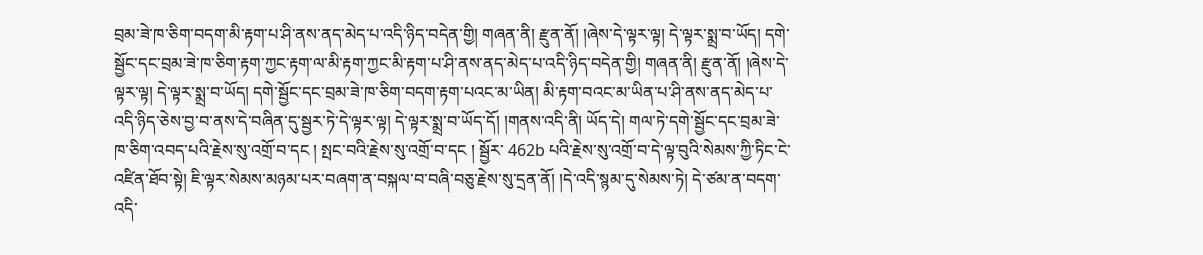བྲམ་ཟེ་ཁ་ཅིག་བདག་མི་རྟག་པ་ཤི་ནས་ནད་མེད་པ་འདི་ཉིད་བདེན་གྱི། གཞན་ནི། རྫུན་ནོ། །ཞེས་དེ་ལྟར་ལྟ། དེ་ལྟར་སྨྲ་བ་ཡོད། དགེ་སྦྱོང་དང་བྲམ་ཟེ་ཁ་ཅིག་རྟག་ཀྱང་རྟག་ལ་མི་རྟག་ཀྱང་མི་རྟག་པ་ཤི་ནས་ནད་མེད་པ་འདི་ཉིད་བདེན་གྱི། གཞན་ནི། རྫུན་ནོ། །ཞེས་དེ་ལྟར་ལྟ། དེ་ལྟར་སྨྲ་བ་ཡོད། དགེ་སྦྱོང་དང་བྲམ་ཟེ་ཁ་ཅིག་བདག་རྟག་པའང་མ་ཡིན། མི་རྟག་བའང་མ་ཡིན་པ་ཤི་ནས་ནད་མེད་པ་འདི་ཉིད་ཅེས་བྱ་བ་ནས་དེ་བཞིན་དུ་སྦྱར་ཏེ་དེ་ལྟར་ལྟ། དེ་ལྟར་སྨྲ་བ་ཡོད་དོ། །གནས་འདི་ནི། ཡོད་དེ། གལ་ཏེ་དགེ་སྦྱོང་དང་བྲམ་ཟེ་ཁ་ཅིག་འབད་པའི་རྗེས་སུ་འགྲོ་བ་དང ། སྤང་བའི་རྗེས་སུ་འགྲོ་བ་དང ། སྦྱོར་ 462b པའི་རྗེས་སུ་འགྲོ་བ་དེ་ལྟ་བུའི་སེམས་ཀྱི་ཏིང་ངེ་འཛིན་ཐོབ་སྟེ། ཇི་ལྟར་སེམས་མཉམ་པར་བཞག་ན་བསྐལ་བ་བཞི་བཅུ་རྗེས་སུ་དྲན་ནོ། །དེ་འདི་སྙམ་དུ་སེམས་ཏེ། དེ་ཙམ་ན་བདག་འདི་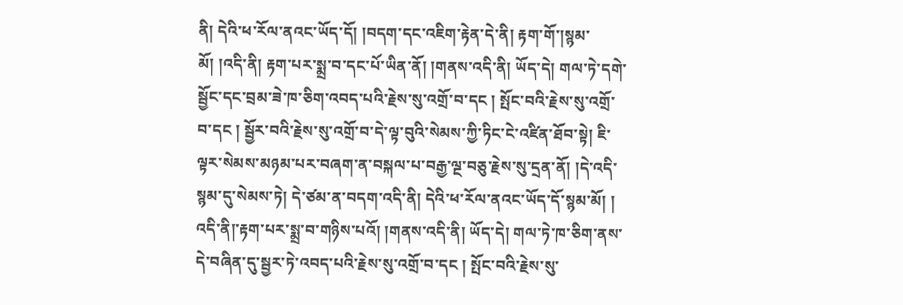ནི། དེའི་ཕ་རོལ་ནའང་ཡོད་དོ། །བདག་དང་འཇིག་རྟེན་དེ་ནི། རྟག་གོ་།སྙམ་མོ། །འདི་ནི། རྟག་པར་སྨྲ་བ་དང་པོ་ཡིན་ནོ། །གནས་འདི་ནི། ཡོད་དེ། གལ་ཏེ་དགེ་སྦྱོང་དང་བྲམ་ཟེ་ཁ་ཅིག་འབད་པའི་རྗེས་སུ་འགྲོ་བ་དང ། སྤོང་བའི་རྗེས་སུ་འགྲོ་བ་དང ། སྦྱོར་བའི་རྗེས་སུ་འགྲོ་བ་དེ་ལྟ་བུའི་སེམས་ཀྱི་ཏིང་ངེ་འཛིན་ཐོབ་སྟེ། ཇི་ལྟར་སེམས་མཉམ་པར་བཞག་ན་བསྐལ་པ་བརྒྱ་ལྔ་བཅུ་རྗེས་སུ་དྲན་ནོ། །དེ་འདི་སྙམ་དུ་སེམས་ཏེ། དེ་ཙམ་ན་བདག་འདི་ནི། དེའི་ཕ་རོལ་ནའང་ཡོད་དོ་སྙམ་མོ། ། འདི་ནི།་རྟག་པར་སྨྲ་བ་གཉིས་པའོ། །གནས་འདི་ནི། ཡོད་དེ། གལ་ཏེ་ཁ་ཅིག་ནས་དེ་བཞིན་དུ་སྦྱར་ཏེ་འབད་པའི་རྗེས་སུ་འགྲོ་བ་དང ། སྤོང་བའི་རྗེས་སུ་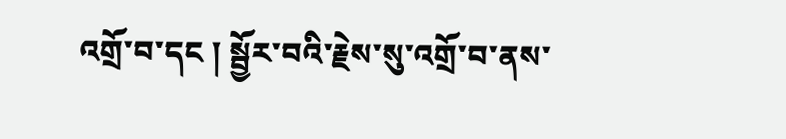འགྲོ་བ་དང ། སྦྱོར་བའི་རྗེས་སུ་འགྲོ་བ་ནས་